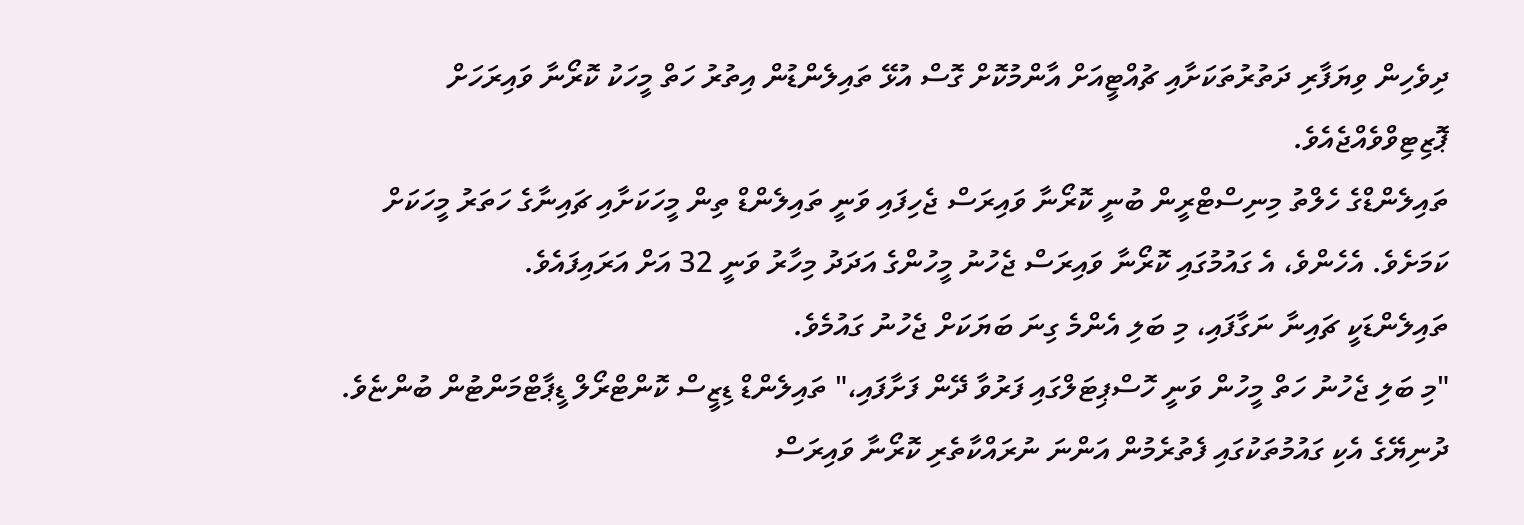ދިވެހިން ވިޔަފާރި ދަތުރުތަކަށާއި ޗުއްޓީއަށް އާންމުކޮށް ގޮސް އުޅޭ ތައިލެންޑުން އިތުރު ހަތް މީހަކު ކޮރޯނާ ވައިރަހަށް ޕޮޒިޓިވްވެއްޖެއެވެ.
ތައިލެންޑްގެ ހެލްތު މިނިސްޓްރީން ބުނީ ކޮރޯނާ ވައިރަސް ޖެހިފައި ވަނީ ތައިލެންޑް ތިން މީހަކަށާއި ޗައިނާގެ ހަތަރު މީހަކަށް ކަމަށެވެ. އެހެންވެ، އެ ގައުމުގައި ކޮރޯނާ ވައިރަސް ޖެހުނު މީހުންގެ އަދަދު މިހާރު ވަނީ 32 އަށް އަރައިފައެވެ.
ތައިލެންޑަކީ ޗައިނާ ނަގާފައި، މި ބަލި އެންމެ ގިނަ ބަޔަކަށް ޖެހުނު ގައުމެވެ.
"މި ބަލި ޖެހުނު ހަތް މީހުން ވަނީ ހޮސްޕިޓަލްގައި ފަރުވާ ދޭން ފަށާފައި،" ތައިލެންޑް ޑިޒީސް ކޮންޓްރޯލް ޑީޕާޓްމަންޓުން ބުންޏެވެ.
ދުނިޔޭގެ އެކި ގައުމުތަކުގައި ފެތުރެމުން އަންނަ ނުރައްކާތެރި ކޮރޯނާ ވައިރަސް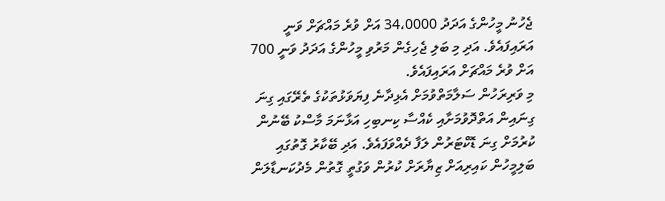ޖެހުނު މީހުންގެ އަދަދު 34،0000 އަށް ވުރެ މައްޗަށް ވަނީ އަރައިފައެވެ. އަދި މި ބަލި ޖެހިގެން މަރުވި މީހުންގެ އަދަދު ވަނީ 700 އަށް ވުރެ މައްޗަށް އަރައިފައެވެ.
މި ވަރިރަހުން ސަލާމަތްވުމަށް އެޅިދާނެ ފިޔަވަޅުތަކުގެ ތެރޭގައި ގިނަ ގިނައިން އަތްދޮވުމަށާއި ކެއްސާ ކިނބިހި އަޅާނަމަ މާސްކު ބޭނުން ކުރުމަށް ގިނަ ޑޮކްޓަރުން ލަފާ ދެއްވަފައެވެ. އަދި ބޭކާރު ގޮތުގައި ބަލިމީހުން ކައިރިއަށް ޒިޔާރަށް ކުރުން ވަގުތީ ގޮތުން މެދުކަނޑާލަން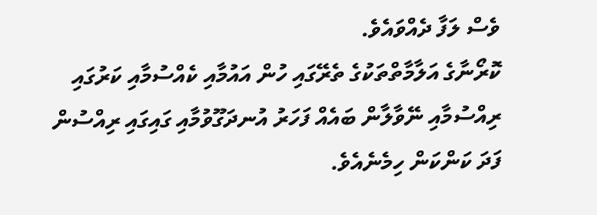ވެސް ލަފާ ދެއްވައެވެ.
ކޮރޯނާގެ އަލާމާތްތަކުގެ ތެރޭގައި ހުން އައުމާއި ކެއްސުމާއި ކަރުގައި ރިއްސުމާއި ނޭވާލާން ބައެއް ފަހަރު އުނދަގޫވުމާއި ގައިގައި ރިއްސުން ފަދަ ކަންކަން ހިމެނެއެވެ.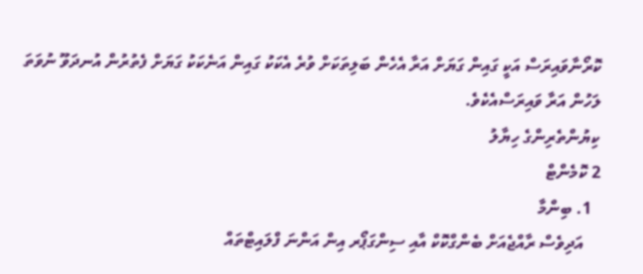ކޮރޯނާވައިރަސް އަކީ ގައިން ގަޔަށް އަރާ އެހެން ބަލިތަކަށް ވުރެ އެކަކު ގައިން އަނެކަކު ގަޔަށް ފެތުރުން އުނދަވޫ ނުވަތަ ލަހުން އަރާ ވައިރަސްއެކެވެ.
ކިޔުންތެރިންގެ ހިޔާލު
2 ކޮމެންޓް
  1. ބިންމާ
    އަދިވެސް ރާއްޖެއަށް ބެންގްކޮކް އާއި ސިންގަޕޯރ އިން އަންނަ ފްލައިޓްތައް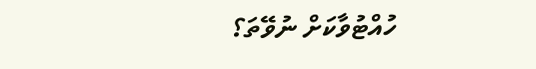ހުއްޓުވާކަށް ނުވޭތަ؟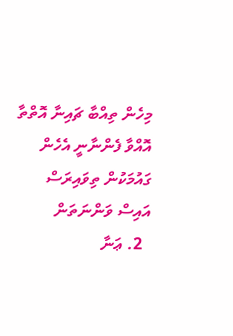މިހެން ތިއްބާ ޗައިނާ އޮތްތާ އޮއްވާ ފެންނާނީ އެހެން ގައުމަކުން ތިވައިރަސް އައިސް ވަންނަތަން
  2. ޢަނާ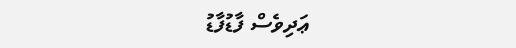ޢަދިވެސް ފާޑުފާޑު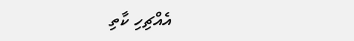އެއްޗިހި ކާތި